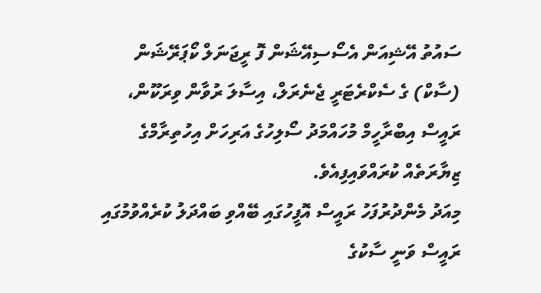ސައުތު އޭޝިއަން އެސޯސިއޭޝަން ފޮ ރީޖަނަލް ކޯޕަރޭޝަން (ސާކް) ގެ ސެކްރެޓަރީ ޖެނެރަލް، އިސާލަ ރުވާން ވިރަކޫން، ރައީސް އިބްރާހީމް މުހައްމަދު ސޯލިހުގެ އަރިހަށް އިހުތިރާމްގެ ޒިޔާރަތެއް ކުރައްވައިފިއެވެ.
މިއަދު މެންދުރުފަހު ރައީސް އޮފީހުގައި ބޭއްވި ބައްދަލު ކުރެއްވުމުގައި ރައީސް ވަނީ ސާކުގެ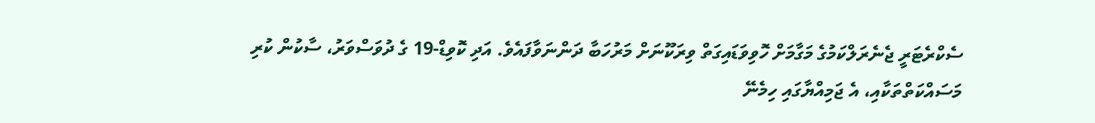ސެކްރެޓަރީ ޖެނެރަލްކަމުގެ މަގާމަށް ހޮވިވަޑައިގަތް ވިރަކޫނަށް މަރުހަބާ ދަންނަވާފައެވެ. އަދި ކޮވިޑް-19 ގެ ދުވަސްވަރު، ސާކުން ކުރި މަސައްކަތްތަކާއި، އެ ޖަމިއްޔާގައި ހިމެނޭ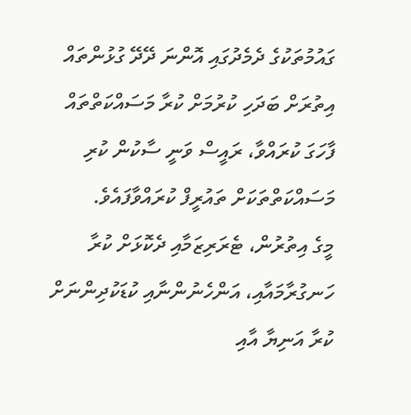ގައުމުތަކުގެ ދެމެދުގައި އޮންނަ ދޭދޭ ގުޅުންތައް އިތުރަށް ބަދަހި ކުރުމަށް ކުރާ މަސައްކަތްތައް ފާހަގަ ކުރައްވާ، ރައީސް ވަނީ ސާކުން ކުރި މަސައްކަތްތަކަށް ތައުރީފް ކުރައްވާފައެވެ.
މީގެ އިތުރުން، ޓެރަރިޒަމާއި ދެކޮޅަށް ކުރާ ހަނގުރާމައާއި، އަންހެނުންނާއި ކުޑަކުދިންނަށް ކުރާ އަނިޔާ އާއި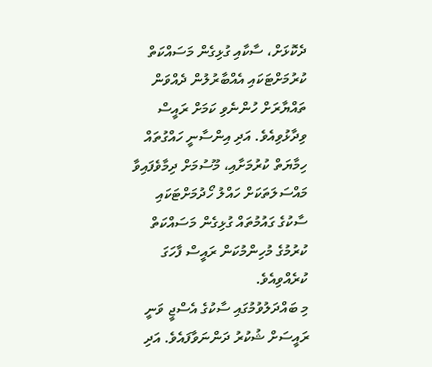ދެކޮޅަށް، ސާކާއި ގުޅިގެން މަސައްކަތް ކުރުމަށްޓަކައި އެއްބާރުލުން ދެއްވަން ތައްޔާރަށް ހުންނެވި ކަމަށް ރައީސް ވިދާޅުވިއެވެ. އަދި އިންސާނީ ހައްގުތައް ހިމާޔަތް ކުރުމަށާއި، މޫސުމަށް ދިމާވެފައިވާ މައްސަލަތަކަށް ހައްލު ހޯދުމަށްޓަކައި ސާކުގެ ގައުމުތައް ގުޅިގެން މަސައްކަތް ކުރުމުގެ މުހިންމުކަން ރައީސް ފާހަގަ ކުރެއްވިއެވެ.
މި ބައްދަލުވުމުގައި ސާކުގެ އެސްޖީ ވަނީ ރައީސަށް ޝުކުރު ދަންނަވާފައެވެ. އަދި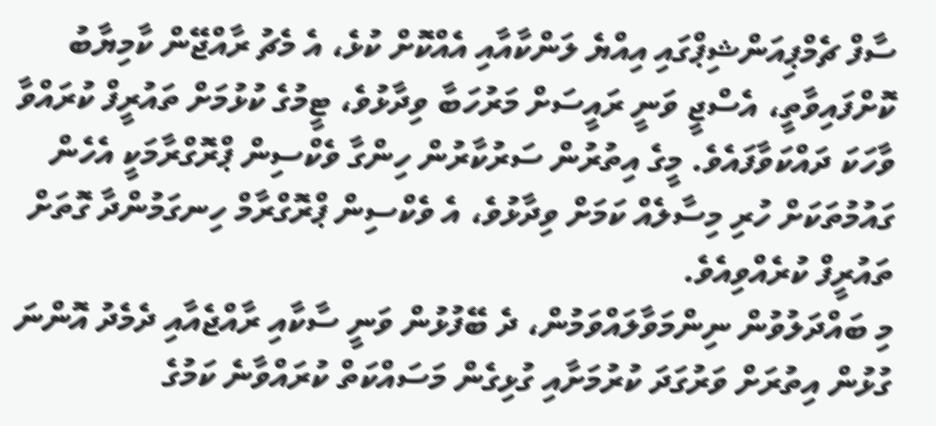ސާފް ޗެމްޕިއަންޝިޕްގައި އިއްޔެ ލަންކާއާއި އެއްކޮށް ކުޅެ، އެ މެޗު ރާއްޖޭން ކާމިޔާބު ކޮށްފައިވާތީ، އެސްޖީ ވަނީ ރައީސަށް މަރުހަބާ ވިދާޅުވެ، ޓީމުގެ ކުޅުމަށް ތައުރީފް ކުރައްވާ ވާހަކަ ދައްކަވާފައެވެ. މީގެ އިތުރުން ސަރުކާރުން ހިންގާ ވެކްސިން ޕްރޮގްރާމަކީ އެހެން ގައުމުތަކަށް ހުރި މިސާލެއް ކަމަށް ވިދާޅުވެ، އެ ވެކްސިން ޕްރޮގްރާމް ހިނގަމުންދާ ގޮތަށް ތައުރީފް ކުރެއްވިއެވެ.
މި ބައްދަލުވުން ނިންމަވާލައްވަމުން، ދެ ބޭފުޅުން ވަނީ ސާކާއި ރާއްޖެއާއި ދެމެދު އޮންނަ ގުޅުން އިތުރަށް ވަރުގަދަ ކުރުމަށާއި ގުޅިގެން މަސައްކަތް ކުރައްވާނެ ކަމުގެ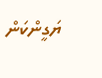ޔަގީންކަން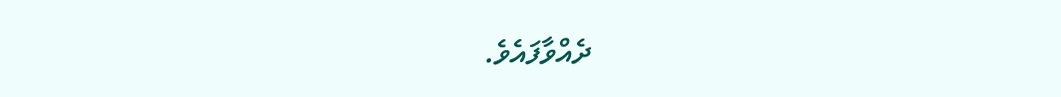ދެއްވާފައެވެ.